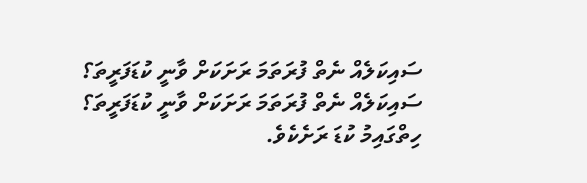ސައިކަލެއް ނެތް ފުރަތަމަ ރަށަކަށް ވާނީ ކުޑަފަރީތަ؟
ސައިކަލެއް ނެތް ފުރަތަމަ ރަށަކަށް ވާނީ ކުޑަފަރީތަ؟
ހިތްގައިމު ކުޑަ ރަށެކެވެ.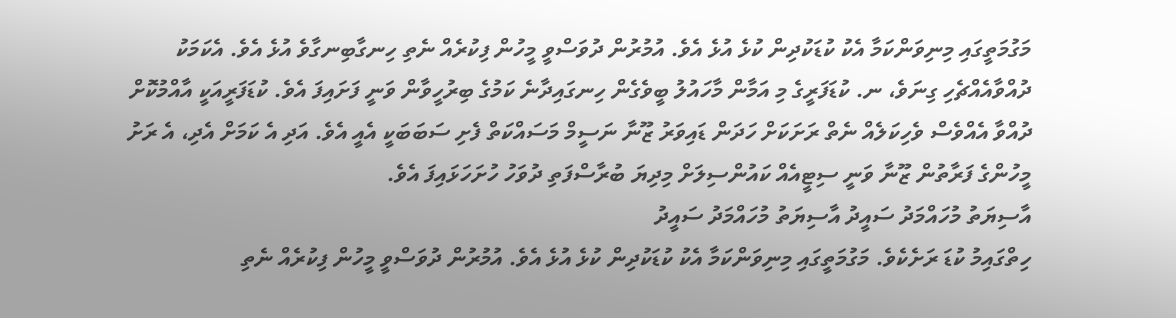މަގުމަތީގައި މިނިވަންކަމާ އެކު ކުޑަކުދިން ކުޅެ އުޅެ އެވެ. އުމުރުން ދުވަސްވީ މީހުން ފިކުރެއް ނެތި ހިނގާބިނގާވެ އުޅެ އެވެ. އެކަމަކު ދުއްވާއެއްޗެހި ގިނަވެ، ނ. ކުޑަފަރީގެ މި އަމާން މާހައުލު ބީވެގެން ހިނގައިދާނެ ކަމުގެ ބިރުހީވާން ވަނީ ފަށައިފަ އެވެ. ކުޑަފަރީއަކީ އާއްމުކޮށް ދުއްވާ އެއްވެސް ވެހިކަލެއް ނެތް ރަށަކަށް ހަދަން ޑައިވަރު ޒޫނާ ނަސީމް މަސައްކަތް ފެށި ސަބަބަކީ އެއީ އެވެ. އަދި އެ ކަމަށް އެދި، އެ ރަށު މީހުންގެ ފަރާތުން ޒޫނާ ވަނީ ސިޓީއެއް ކައުންސިލަށް މިދިޔަ ބުރާސްފަތި ދުވަހު ހުށަހަޅައިފަ އެވެ.
އާސިޔަތު މުހައްމަދު ސައީދު އާސިޔަތު މުހައްމަދު ސައީދު
ހިތްގައިމު ކުޑަ ރަށެކެވެ. މަގުމަތީގައި މިނިވަންކަމާ އެކު ކުޑަކުދިން ކުޅެ އުޅެ އެވެ. އުމުރުން ދުވަސްވީ މީހުން ފިކުރެއް ނެތި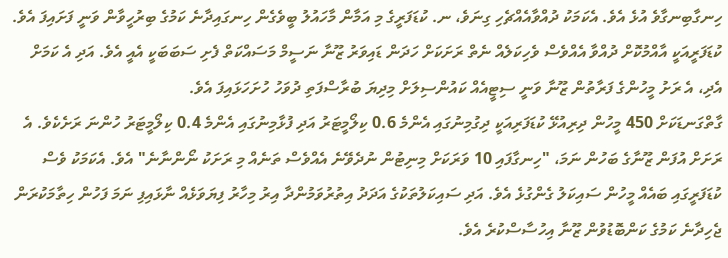ހިނގާބިނގާވެ އުޅެ އެވެ. އެކަމަކު ދުއްވާއެއްޗެހި ގިނަވެ، ނ. ކުޑަފަރީގެ މި އަމާން މާހައުލު ބީވެގެން ހިނގައިދާނެ ކަމުގެ ބިރުހީވާން ވަނީ ފަށައިފަ އެވެ. ކުޑަފަރީއަކީ އާއްމުކޮށް ދުއްވާ އެއްވެސް ވެހިކަލެއް ނެތް ރަށަކަށް ހަދަން ޑައިވަރު ޒޫނާ ނަސީމް މަސައްކަތް ފެށި ސަބަބަކީ އެއީ އެވެ. އަދި އެ ކަމަށް އެދި، އެ ރަށު މީހުންގެ ފަރާތުން ޒޫނާ ވަނީ ސިޓީއެއް ކައުންސިލަށް މިދިޔަ ބުރާސްފަތި ދުވަހު ހުށަހަޅައިފަ އެވެ.
ގާތްގަނޑަކަށް 450 މީހުން ދިރިއުޅޭ ކުޑަފަރިއަކީ ދިގުމިނުގައި އެންމެ 0.6 ކިލޯމީޓަރު އަދި ފުޅާމިނުގައި އެންމެ 0.4 ކިލޯމީޓަރު ހުންނަ ރަށެކެވެ. އެ ރަށަށް އުފަން ޒޫނާގެ ބަހުން ނަމަ، "ހިނގާފައި 10 ވަރަކަށް މިނިޓުން ނުދެވޭނެ އެއްވެސް ތަނެއް މި ރަށަކު ނޯންނާނެ" އެވެ. އެކަމަކު ވެސް ކުޑަފަރީގައި ބައެއް މީހުން ސައިކަލު ގެންގުޅެ އެވެ. އަދި ސައިކަލުތަކުގެ އަދަދު އިތުރުވަމުންދާ އިރު މިހާރު ފިޔަވަޅެއް ނާޅައިފި ނަމަ ފަހުން ހިތާމަކުރަން ޖެހިދާނެ ކަމުގެ ކަންބޮޑުވުން ޒޫނާ އިހުސާސްކުރެ އެވެ.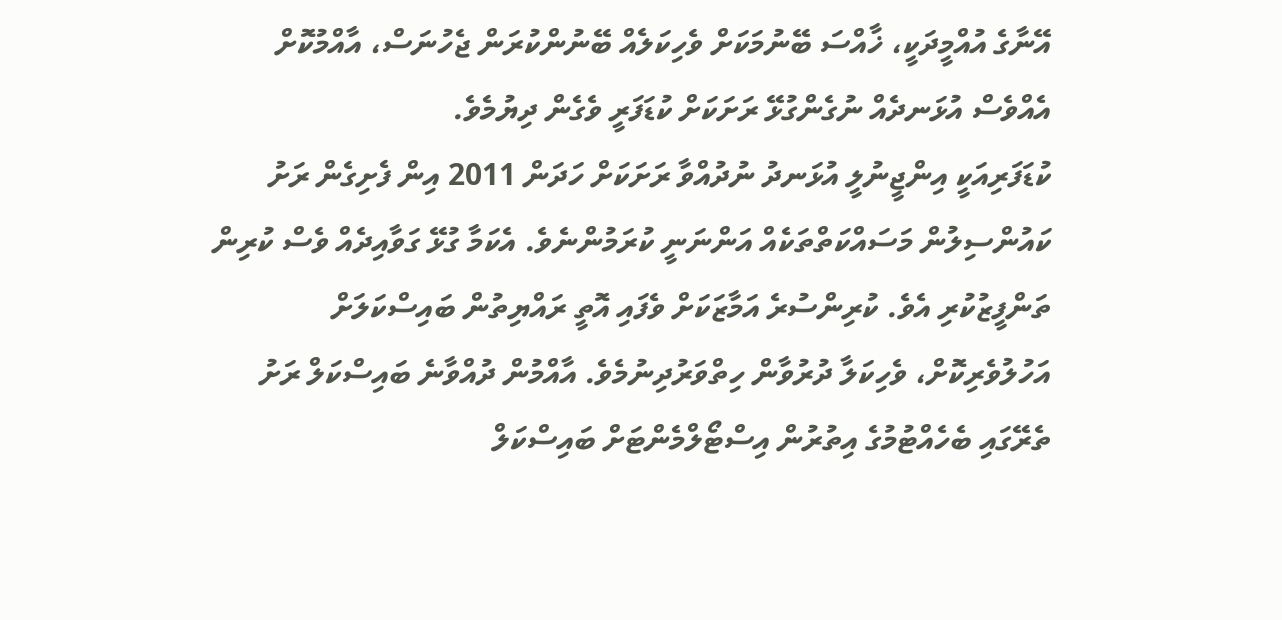އޭނާގެ އުއްމީދަކީ، ޚާއްސަ ބޭނުމަކަށް ވެހިކަލެއް ބޭނުންކުރަން ޖެހުނަސް، އާއްމުކޮށް އެއްވެސް އުޅަނދެއް ނުގެންގުޅޭ ރަށަކަށް ކުޑަފަރީ ވެގެން ދިޔުމެވެ.
ކުޑަފަރިއަކީ އިންޖީނުލީ އުޅަނދު ނުދުއްވާ ރަށަކަށް ހަދަން 2011 އިން ފެށިގެން ރަށު ކައުންސިލުން މަސައްކަތްތަކެއް އަންނަނީ ކުރަމުންނެވެ. އެކަމާ ގުޅޭ ގަވާއިދެއް ވެސް ކުރިން ތަންފީޒުކުރި އެވެ. ކުރިންސުރެ އަމާޒަކަށް ވެފައި އޮތީ ރައްޔިތުން ބައިސްކަލަށް އަހުލުވެރިކޮށް، ވެހިކަލާ ދުރުވާން ހިތްވަރުދިނުމެވެ. އާއްމުން ދުއްވާނެ ބައިސްކަލް ރަށު ތެރޭގައި ބެހެއްޓުމުގެ އިތުރުން އިސްޓޯލްމެންޓަށް ބައިސްކަލް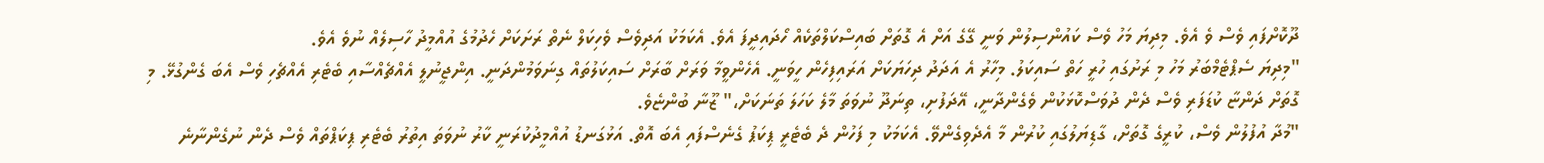ދޫކޮށްފައި ވެސް ވެ އެވެ. މިދިޔަ މަހު ވެސް ކައުންސިލުން ވަނީ ގޭގެ އަށް އެ ގޮތަށް ބައިސްކަލްތަކެއް ހޯދައިދީފަ އެވެ. އެކަމަކު އަދިވެސް ވެހިކަލް ނެތް ރަށަކަށް ހެދުމުގެ އުއްމީދު ހާސިލެއް ނުވެ އެވެ.
"މިދިޔަ ސެޕްޓެމްބަރު މަހު މި ރަށުގައި ހުރީ ހަތް ސައިކަލު. މިހާރު އެ އަދަދު ދިހަޔަކަށް އަރައިފިހެން ހީވަނީ. އެހެންވީމާ ވަރަށް ބާރަށް ސައިކަލުތައް ގިނަވަމުންދަނީ. އިންޖީނުލީ އެއްޗެއްސާއި ބެޓެރި އެއްޗެހި ވެސް އެބަ ގެންގުޅޭ. މި ގޮތަށް ދަންޏާ ކުޑަފަރި ވެސް ދެން ދުވަސްކޮޅަކުން ވެގެންދާނީ، އޭދަފުށި، ތިނަދޫ ނުވަތަ މާލެ ކަހަލަ ތަނަކަށް،" ޒޫނާ ބުންޏެވެ.
"މުދާ އުފުލުން ވެސް، ކުރީގެ ގޮތަށް، ގާޑިޔަލުގައި ކުރުން މާ އެދެވިގެންވޭ. އެކަމަކު މި ފަހުން ދެ ބެޓެރީ ޕިކަޕު ގެނެސްފައި އެބަ އޮތް. އަޅުގަނޑު އުއްމީދުކުރަނީ ކާރު ނުވަތަ އިތުރު ބެޓެރި ޕިކަޕްތައް ވެސް ދެން ނުގެންނާނެ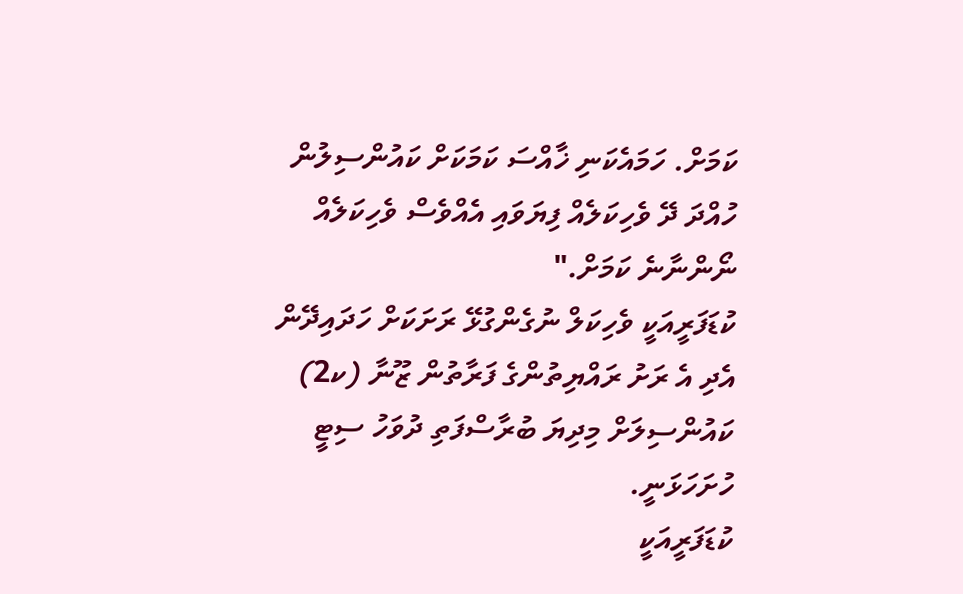ކަމަށް. ހަމައެކަނި ޚާއްސަ ކަމަކަށް ކައުންސިލުން ހުއްދަ ދޭ ވެހިކަލެއް ފިޔަވައި އެއްވެސް ވެހިކަލެއް ނޯންނާނެ ކަމަށް."
ކުޑަފަރީއަކީ ވެހިކަލް ނުގެންގުޅޭ ރަށަކަށް ހަދައިދޭން އެދި އެ ރަށު ރައްޔިތުންގެ ފަރާތުން ޒޫނާ (ކ2) ކައުންސިލަށް މިދިޔަ ބުރާސްފަތި ދުވަހު ސިޓީ ހުށަހަޅަނީ.
ކުޑަފަރީއަކީ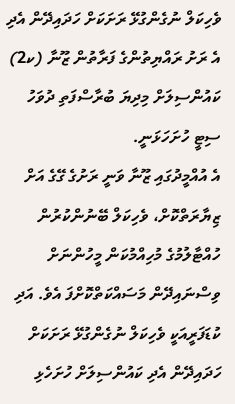ވެހިކަލް ނުގެންގުޅޭ ރަށަކަށް ހަދައިދޭން އެދި އެ ރަށު ރައްޔިތުންގެ ފަރާތުން ޒޫނާ (ކ2) ކައުންސިލަށް މިދިޔަ ބުރާސްފަތި ދުވަހު ސިޓީ ހުށަހަޅަނީ.
އެ އުއްމީދުގައި ޒޫނާ ވަނީ ރަށުގެ ގޭގެ އަށް ޒިޔާރަތްކޮށް، ވެހިކަލް ބޭނުންކުރުން ހުއްޓާލުމުގެ މުހިއްމުކަން މީހުންނަށް ވިސްނައިދޭން މަސައްކަތްކޮށްފަ އެވެ. އަދި ކުޑަފަރީއަކީ ވެހިކަލް ނުގެންގުޅޭ ރަށަކަށް ހަދައިދޭން އެދި ކައުންސިލަށް ހުށަހެޅި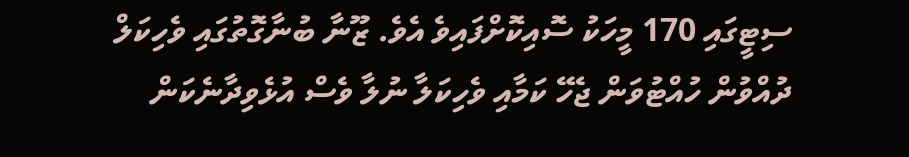ސިޓީގައި 170 މީހަކު ސޮއިކޮށްފައިވެ އެވެ. ޒޫނާ ބުނާގޮތުގައި ވެހިކަލް ދުއްވުން ހުއްޓުވަން ޖެހޭ ކަމާއި ވެހިކަލާ ނުލާ ވެސް އުޅެވިދާނެކަން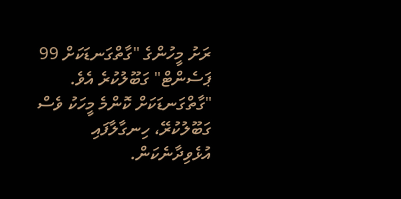ރަށު މީހުންގެ "ގާތްގަނޑަކަށް 99 ޕަސެންޓް" ގަބޫލުކުރެ އެވެ.
"ގާތްގަނޑަކަށް ކޮންމެ މީހަކު ވެސް ގަބޫލުކުރޭ، ހިނގާލާފައި އުޅެވިދާނެކަން.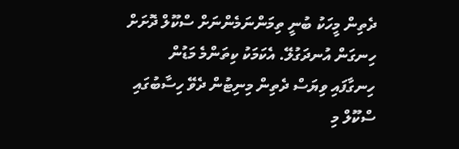ދެތިން މީހަކު ބުނީ ތިމަންނަމެންނަށް ސްކޫލް ދޮށަށް ހިނގަން އުނދަގުލޭ. އެކަމަކު ކިތަންމެ މަޑުން ހިނގާފައި ވިޔަސް ދެތިން މިނިޓުން ދެވޭ ހިސާބުގައި ސްކޫލް މި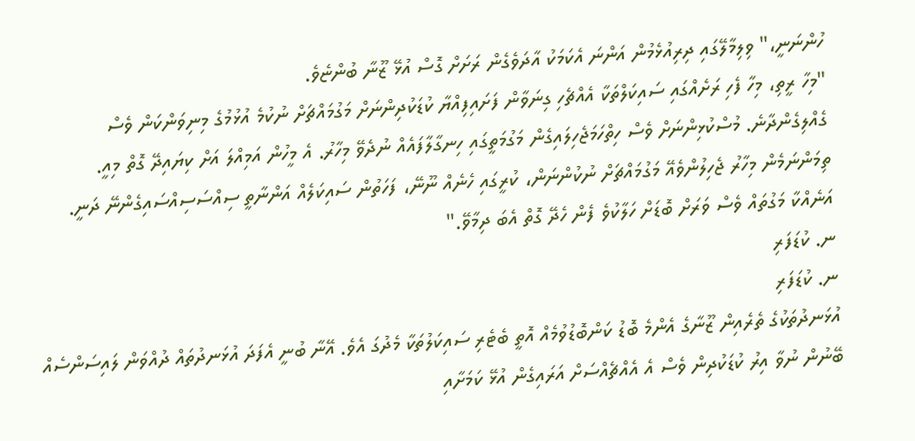ހުންނަނީ،" ވިލިމާލޭގައި ދިރިއުޅެމުން އަންނަ އެކަމަކު އާދަވެގެން ރަށަށް ގޮސް އުޅޭ ޒޫނާ ބުންޏެވެ.
"މިހާ ރީތި، މިހާ ފެހި ރަށެއްގައި ސައިކަލްތަކާ އެއްޗެހި ގިނަވާން ފަށައިފިއްޔާ ކުޑަކުދިންނަށް މަގުމައްޗަށް ނުކުމެ އުޅުމުގެ މިނިވަންކަން ވެސް ގެއްލިގެންދާނެ. މުސްކުޅިންނަށް ވެސް ހިތްހަމަޖެހިލައިގެން މަގުމަތީގައި ހިނގާލާފައެއް ނުދެވޭ މިހާރު. އެ މީހުން އަމިއްލަ އަށް ކިޔައިދޭ ގޮތް މިއީ. ތިމަންނަމެން މިހާރު ޖެހިލުންވެއޭ މަގުމައްޗަށް ނުކުންނަން، ކުރީގައި ހެނެއް ނޫނޭ، ފަހަތުން ސައިކަލެއް އަންނާތީ ސިއްސަސިއްސައިގެންނޭ ދަނީ. އަނެއްކާ މަގުތައް ވެސް ވަރަށް ބޮޑަށް ހަލާކުވެ ފެން ހެދޭ ގޮތް އެބަ ދިމާވޭ."
ނ. ކުޑަފަރި
ނ. ކުޑަފަރި
އުޅަނދުތަކުގެ ތެރެއިން ޒޫނާގެ އެންމެ ބޮޑު ކަންބޮޑުވުމެއް އޮތީ ބެޓެރި ސައިކަލުތަކާ މެދުގަ އެވެ. އޭނާ ބުނީ އެފަދަ އުޅަނދުތައް ދުއްވަން ލައިސަންސެއް ބޭނުން ނުވާ އިރު ކުޑަކުދިން ވެސް އެ އެއްޗެއްސަށް އަރައިގެން އުޅޭ ކަމަށާއި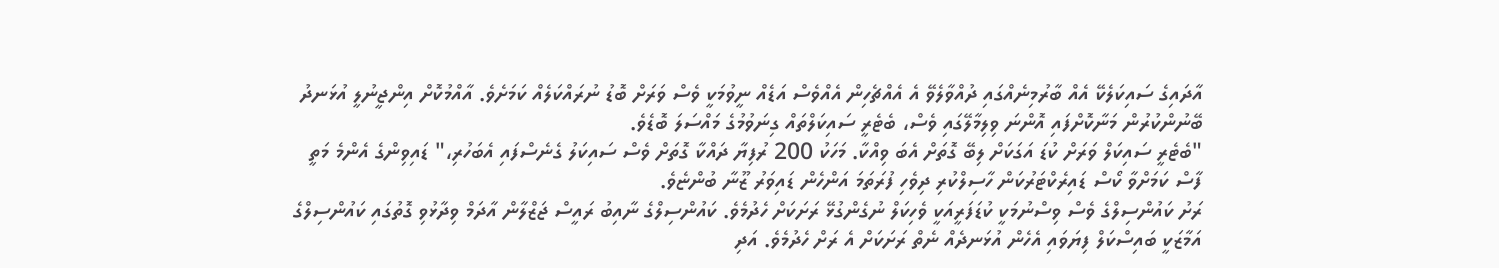އާދައިގެ ސައިކަލެކޭ އެއް ބާރުމިނެއްގައި ދުއްވާލެވޭ އެ އެއްޗެހިން އެއްވެސް އަޑެއް ނީވުމަކީ ވެސް ވަރަށް ބޮޑު ނުރައްކަލެއް ކަމަށެވެ. އާއްމުކޮށް އިންޖީނުލީ އުޅަނދު ބޭނުންކުރުން މަނާކޮށްފައި އޮންނަ ވިލިމާލޭގައި ވެސް، ބެޓެރީ ސައިކަލްތައް ގިނަވުމުގެ މައްސަލަ ބޮޑެވެ.
"ބެޓެރީ ސައިކަލް ވަރަށް ކުޑަ އަގަކަށް ލިބޭ ގޮތަށް އެބަ ވިއްކާ. މަހަކު 200 ރުފިޔާ ދައްކާ ގޮތަށް ވެސް ސައިކަލު ގެނެސްފައި އެބަހުރި،" ޑައިވިންގެ އެންމެ މަތީ ފާސް ކަމަށްވާ ކޯސް ޑައިރެކްޓަރުކަން ހާސިލްކުރި ދިވެހި ފުރަތަމަ އަންހެން ޑައިވަރު ޒޫނާ ބުންޏެވެ.
ރަށު ކައުންސިލްގެ ވެސް ވިސްނުމަކީ ކުޑަފަރީއަކީ ވެހިކަލް ނުގެންގުޅޭ ރަށަކަށް ހެދުމެވެ. ކައުންސިލްގެ ނާއިބު ރައީސް ޖަޒްލާން އާދަމް ވިދާޅުވި ގޮތުގައި ކައުންސިލްގެ އަމާޒަކީ ބައިސްކަލް ފިޔަވައި އެހެން އުޅަނދެއް ނެތް ރަށަކަށް އެ ރަށް ހެދުމެވެ. އަދި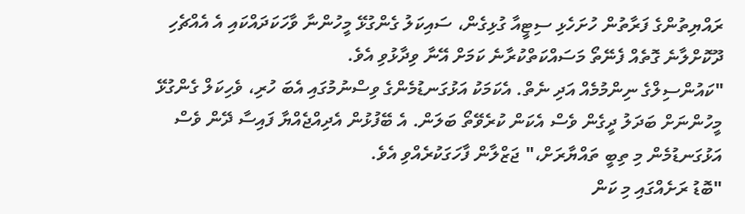ރައްޔިތުންގެ ފަރާތުން ހުށަހެޅި ސިޓީއާ ގުޅިގެން، ސައިކަލު ގެންގުޅޭ މީހުންނާ ވާހަކަދައްކައި އެ އެއްޗެހި ދޫކޮށްލާނެ ގޮތެއް ފެނޭތޯ މަސައްކަތްކުރާނެ ކަމަށް އޭނާ ވިދާޅުވި އެވެ.
"ކައުންސިލްގެ ނިންމުމެއް އަދި ނެތް. އެކަމަކު އަޅުގަނޑުމެންގެ ވިސްނުމުގައި އެބަ ހުރި، ވެހިކަލް ގެންގުޅޭ މީހުންނަށް ބަދަލު ދީގެން ވެސް އެކަން ކުރެވޭތޯ ބަލަން. އެ ބޭފުޅުން އެދިއްޖެއްޔާ ފައިސާ ދޭން ވެސް އަޅުގަނޑުމެން މި ތިބީ ތައްޔާރަށް،" ޖަޒްލާން ފާހަގަކުރެއްވި އެވެ.
"ބޮޑު ރަށެއްގައި މި ކަން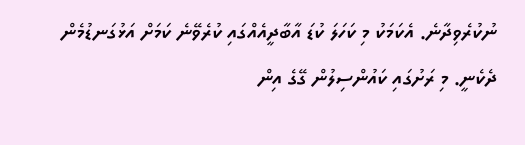ނުކުރެވިދާނެ. އެކަމަކު މި ކަހަލަ ކުޑަ އާބާދީއެއްގައި ކުރެވޭނެ ކަމަށް އަޅުގަނޑުމެން ދެކެނީ. މި ރަށުގައި ކައުންސިލުން ގޭގެ އިން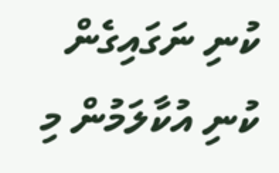ކުނި ނަގައިގެން ކުނި އުކާލަމުން މި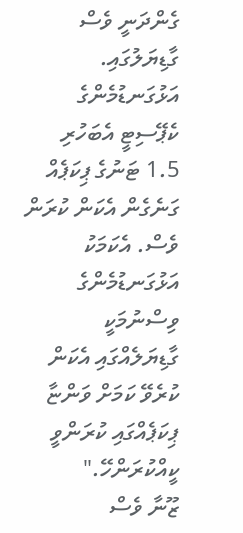ގެންދަނީ ވެސް ގާޑިޔަލުގައި. އަޅުގަނޑުމެންގެ ކެޕޭސިޓީ އެބަހުރި 1.5 ޓަނުގެ ޕިކަޕެއް ގަނެގެން އެކަން ކުރަން ވެސް. އެކަމަކު އަޅުގަނޑުމެންގެ ވިސްނުމަކީ ގާޑިޔަލެއްގައި އެކަން ކުރެވޭ ކަމަށް ވަންޏާ ޕިކަޕެއްގައި ކުރަންވީ ކީއްކުރަންހޭ."
ޒޫނާ ވެސް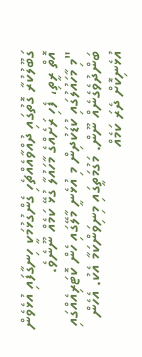ގަބޫލުކުރާ ގޮތުގައި ދުއްވާއެއްޗެހި ގެންގުޅުމަކީ ހިނގާފައި އުޅެވެން އޮތް ރީތި، ފެހި ރަށެއްގެ މާހައުލާ ގުޅޭ ކަމެއް ނޫނެވެ.
"މި މާހައުލުގައި ކުޑަކުދިން މި އުޅެނީ މާލޭގައި ހެން ކޮޓަރިއެއްގައި ބަންދުވެގެނެއް ނޫން. މަގުމަތީގައި މިނިވަންކަމާ އެކު. އެހެން އުޅެނިކޮށް ދެރަ ކަމެއް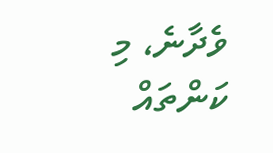ވެދާނެ، މި ކަންތައް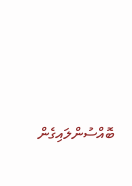ބޮއްސުންލައިގެން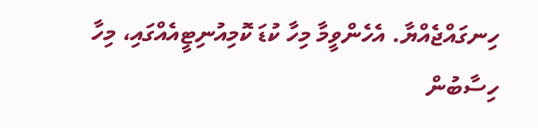ހިނގައްޖެއްޔާ. އެހެންވީމާ މިހާ ކުޑަ ކޮމިއުނިޓީއެއްގައި، މިހާ ހިސާބުން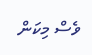ވެސް މިކަން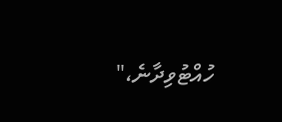ހުއްޓުވިދާނެ،"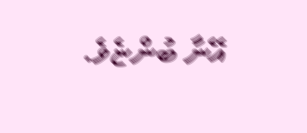އޭނާ ބުންޏެވެ.